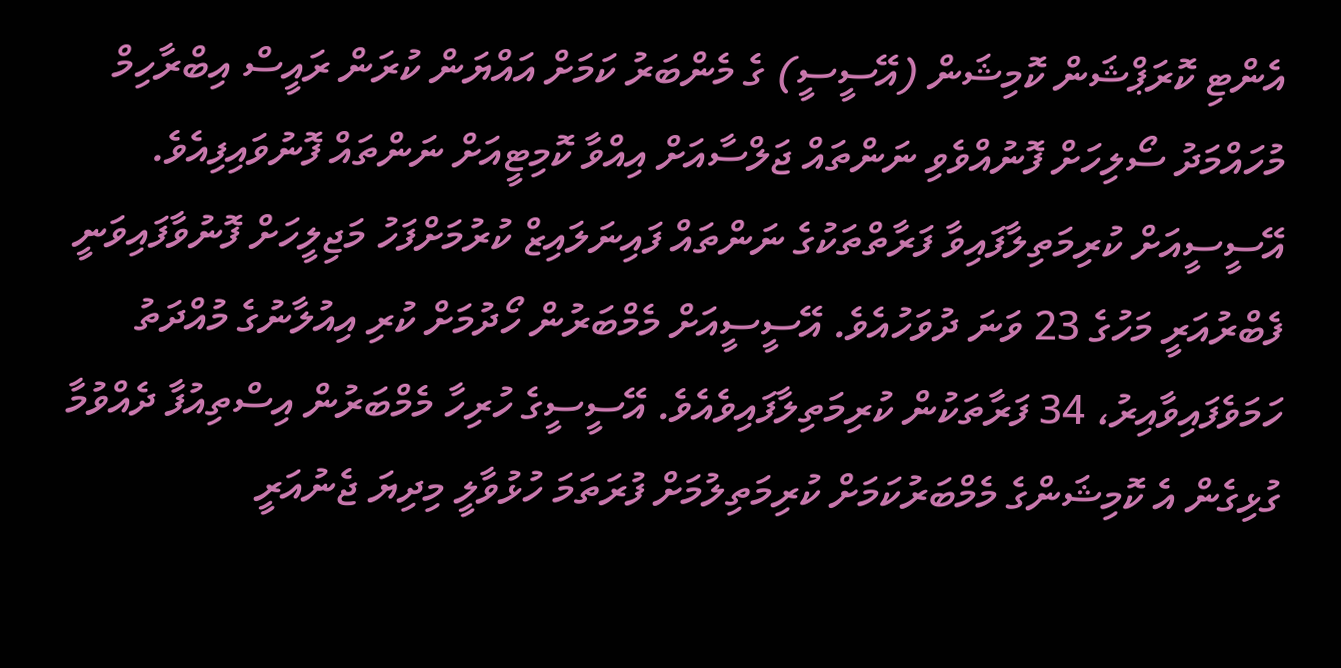އެންޓި ކޮރަޕްޝަން ކޮމިޝަން (އޭސީސީ) ގެ މެންބަރު ކަމަށް އައްޔަން ކުރަން ރައީސް އިބްރާހިމް މުހައްމަދު ސޯލިހަށް ފޮނުއްވެވި ނަންތައް ޖަލްސާއަށް އިއްވާ ކޮމިޓީއަށް ނަންތައް ފޮނުވައިފިއެވެ.
އޭސީސީއަށް ކުރިމަތިލާފައިވާ ފަރާތްތަކުގެ ނަންތައް ފައިނަލައިޒް ކުރުމަށްފަހު މަޖިލީހަށް ފޮނުވާފައިވަނީ ފެބްރުއަރީ މަހުގެ 23 ވަނަ ދުވަހުއެވެ. އޭސީސީއަށް މެމްބަރުން ހޯދުމަށް ކުރި އިއުލާނުގެ މުއްދަތު ހަމަވެފައިވާއިރު، 34 ފަރާތަކުން ކުރިމަތިލާފައިވެއެވެ. އޭސީސީގެ ހުރިހާ މެމްބަރުން އިސްތިއުފާ ދެއްވުމާ ގުޅިގެން އެ ކޮމިޝަންގެ މެމްބަރުކަމަށް ކުރިމަތިލުމަށް ފުރަތަމަ ހުޅުވާލީ މިދިޔަ ޖެނުއަރީ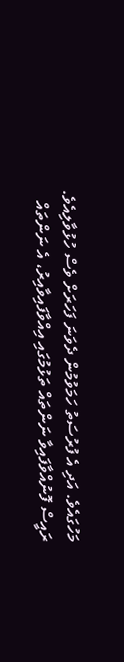މަހުގައެވެ. އަދި އެ ފުރުސަތު ހަމަވުމުން ދެވަނަ ފަހަރަށް ވެސް ހުޅުވާލިއެވެ.
ރައީސް ފޮނުއްވާފައިވާ ނަންތައް ތަޅުމުގައި އިއްވާފައިވާއިރު، އެ ނަންތައް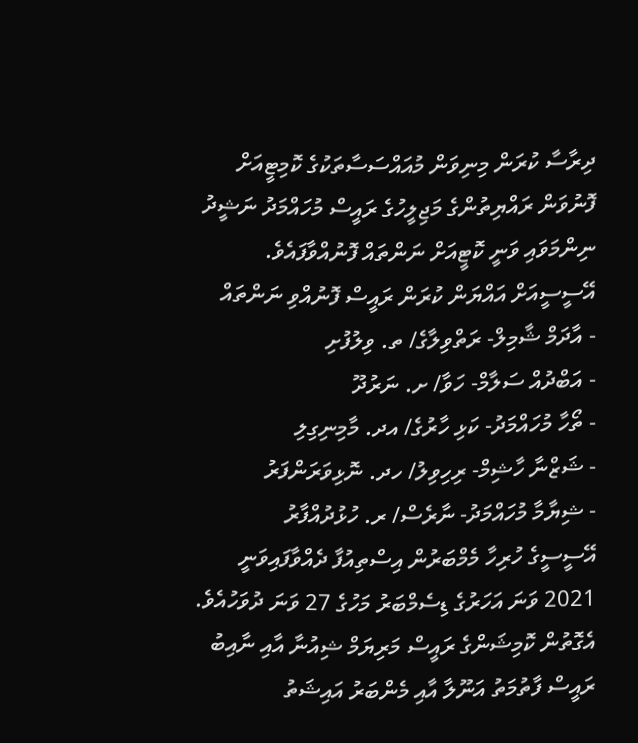ދިރާސާ ކުރަން މިނިވަން މުއައްސަސާތަކުގެ ކޮމިޓީއަށް ފޮނުވަން ރައްޔިތުންގެ މަޖިލީހުގެ ރައީސް މުހައްމަދު ނަޝީދު ނިންމަވައި ވަނީ ކޮޓީއަށް ނަންތައް ފޮނުއްވާފައެވެ.
އޭސީސީއަށް އައްޔަން ކުރަން ރައީސް ފޮނުއްވި ނަންތައް
- އާދަމް ޝާމިލް- ރަތްވިލާގެ/ ތ. ވިލުފުށި
- އަބްދުއް ސަލާމް- ހަވާ/ ށ. ނަރުދޫ
- ތޯހާ މުހައްމަދު- ކަޅި ހާރުގެ/ އދ. މާމިނިގިލި
- ޝަޒްނާ ހާޝިމް- ރިހިވިލު/ ހދ. ނޮޅިވަރަންފަރު
- ޝިޔާމާ މުހައްމަދު- ނާރެސް/ ރ. ހުޅުދުއްފާރު
އޭސީސީގެ ހުރިހާ މެމްބަރުން އިސްތިއުފާ ދެއްވާފައިވަނީ 2021 ވަނަ އަހަރުގެ ޑިސެމްބަރު މަހުގެ 27 ވަނަ ދުވަހުއެވެ. އެގޮތުން ކޮމިޝަންގެ ރައީސް މަރިޔަމް ޝިއުނާ އާއި ނާއިބު ރައީސް ފާތުމަތު އަނޫލާ އާއި މެންބަރު އައިޝަތު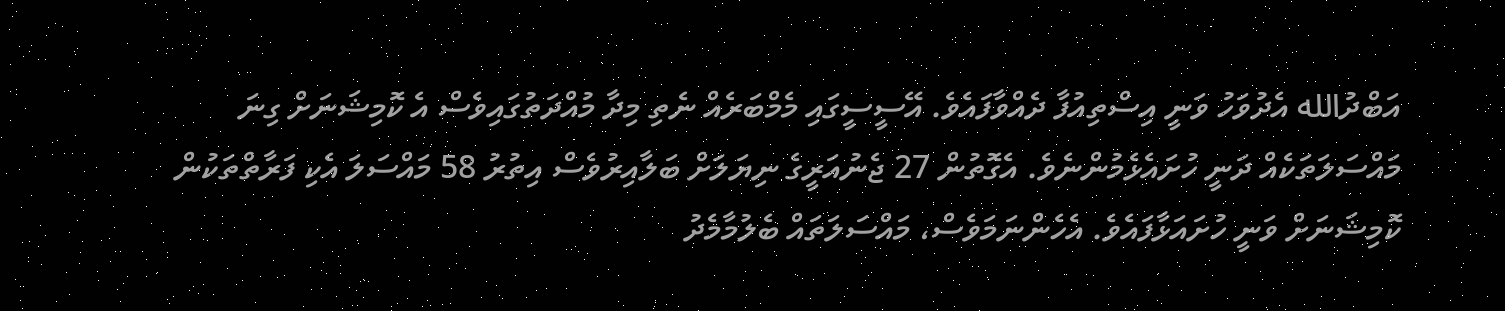އަބްދުالله އެދުވަހު ވަނީ އިސްތިއުފާ ދެއްވާފައެވެ. އޭސީސީގައި މެމްބަރެއް ނެތި މިދާ މުއްދަތުގައިވެސް އެ ކޮމިޝަނަށް ގިނަ މައްސަލަތަކެއް ދަނީ ހުށައެޅެމުންނެވެ. އެގޮތުން 27 ޖެނުއަރީގެ ނިޔަލަށް ބަލާއިރުވެސް އިތުރު 58 މައްސަލަ އެކި ފަރާތްތަކުން ކޮމިޝަނަށް ވަނީ ހުށައަޅާފައެވެ. އެހެންނަމަވެސް، މައްސަލަތައް ބެލުމާމެދު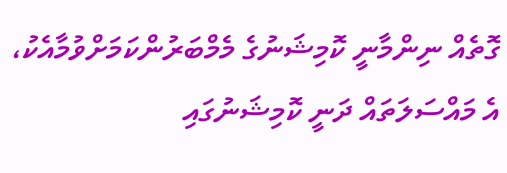ގޮތެއް ނިންމާނީ ކޮމިޝަނުގެ މެމްބަރުންކަމަށްވުމާއެކު، އެ މައްސަލަތައް ދަނީ ކޮމިޝަނުގައި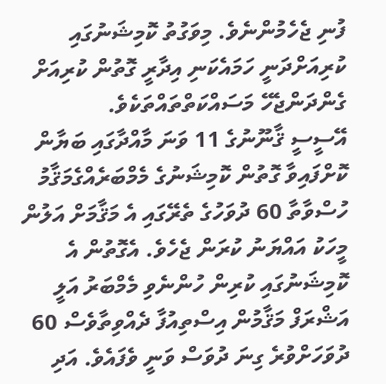ފުނި ޖެހެމުންނެވެ. މިވަގުތު ކޮމިޝަނުގައި ކުރިއަށްދަނީ ހަމައެކަނި އިދާރީ ގޮތުން ކުރިއަށް ގެންދަންޖެހޭ މަސައްކަތްތައްތަކެވެ.
އޭސީސީ ޤާނޫނުގެ 11 ވަނަ މާއްދާގައި ބަޔާން ކޮށްފައިވާ ގޮތުން ކޮމިޝަނުގެ މެމްބަރެއްގެމަޤާމު ހުސްވާތާ 60 ދުވަހުގެ ތެރޭގައި އެ މަޤާމަށް އަލުން މީހަކު އައްޔަނު ކުރަން ޖެހެވެ. އެގޮތުން އެ ކޮމިޝަނުގައި ކުރިން ހުންނެވި މެމްބަރު އަލީ އަޝްރަފް މަޤާމުން އިސްތިއުފާ ދެއްވިތާވެސް 60 ދުވަހަށްވުރެ ގިނަ ދުވަސް ވަނީ ވެފައެވެ. އަދި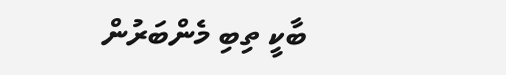ބާކީ ތިބި މެންބަރުން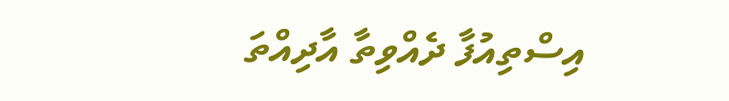އިސްތިއުފާ ދެއްވިތާ އާދިއްތަ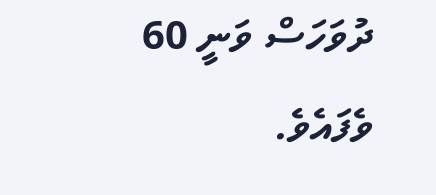ދުވަހަސް ވަނީ 60 ވެފައެވެ.